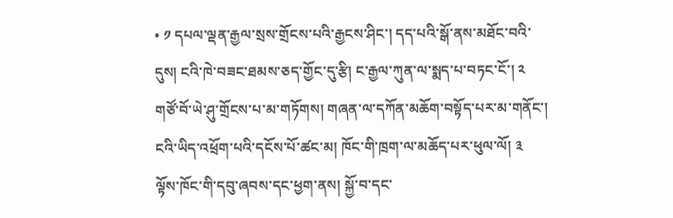• ༡ དཔལ་ལྡན་རྒྱལ་སྲས་གྲོངས་པའི་རྒྱངས་ཤིང་། དད་པའི་སྒོ་ནས་མཐོང་བའི་དུས། ངའི་ཁེ་བཟང་ཐམས་ཅད་གྱོང་དུ་རྩི། ང་རྒྱལ་ཀུན་ལ་སྨད་པ་བཏང་ངོ་། ༢ གཙོ་བོ་ཡེ་ཤུ་གྲོངས་པ་མ་གཏོགས། གཞན་ལ་དཀོན་མཆོག་བསྟོད་པར་མ་གནོང་། ངའི་ཡིད་འཕྲོག་པའི་དངོས་པོ་ཚང་མ། ཁོང་གི་ཁྲག་ལ་མཆོད་པར་ཕུལ་ལོ། ༣ ལྟོས་ཁོང་གི་དབུ་ཞབས་དང་ཕྱག་ནས། སྐྱོ་བ་དང་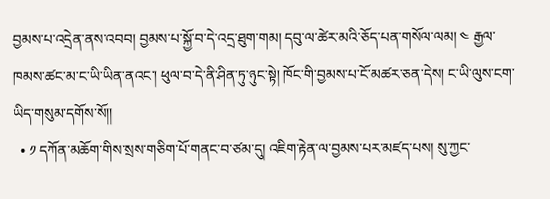བྱམས་པ་འདྲེན་ནས་འབབ། བྱམས་པ་སྐྱོ་བ་དེ་འདྲ་ཐུག་གམ། དབུ་ལ་ཚེར་མའི་ཅོད་པན་གསོལ་ལམ། ༤ རྒྱལ་ཁམས་ཚང་མ་ང་ཡི་ཡིན་ནའང་། ཕུལ་བ་དེ་ནི་ཤིན་ཏུ་ཉུང་སྟེ། ཁོང་གི་བྱམས་པ་ངོ་མཚར་ཅན་དེས། ང་ཡི་ལུས་ངག་ཡིད་གསུམ་དགོས་སོ།།
  • ༡ དཀོན་མཆོག་གིས་སྲས་གཅིག་པོ་གནང་བ་ཙམ་དུ། འཇིག་རྟེན་ལ་བྱམས་པར་མཛད་པས། སུ་ཀྱང་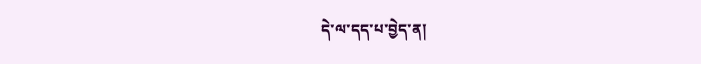དེ་ལ་དད་པ་བྱེད་ན།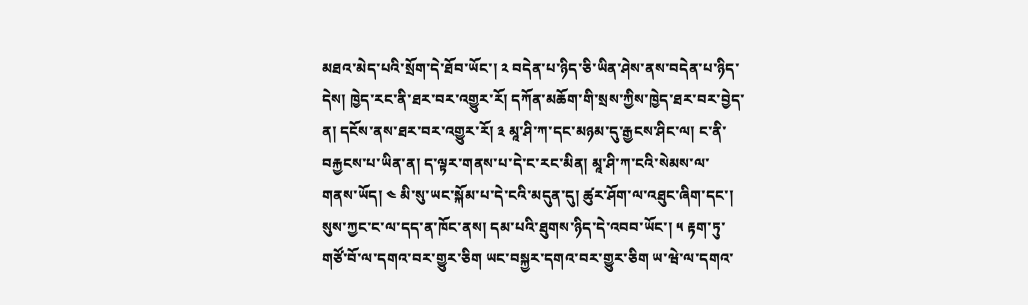མཐའ་མེད་པའི་སྲོག་དེ་ཐོབ་ཡོང་། ༢ བདེན་པ་ཉིད་ཅི་ཡིན་ཤེས་ནས་བདེན་པ་ཉིད་དེས། ཁྱེད་རང་ནི་ཐར་བར་འགྱུར་རོ། དཀོན་མཆོག་གི་སྲས་ཀྱིས་ཁྱེད་ཐར་བར་བྱེད་ན། དངོས་ནས་ཐར་བར་འགྱུར་རོ། ༣ མཱ་ཤི་ཀ་དང་མཉམ་དུ་རྒྱངས་ཤིང་ལ། ང་ནི་བརྐྱངས་པ་ཡིན་ན། ད་ལྟར་གནས་པ་དེ་ང་རང་མིན། མཱ་ཤི་ཀ་ངའི་སེམས་ལ་གནས་ཡོད། ༤ མི་སུ་ཡང་སྐོམ་པ་དེ་ངའི་མདུན་དུ། ཚུར་ཤོག་ལ་འཐུང་ཞིག་དང་། སུས་ཀྱང་ང་ལ་དད་ན་ཁོང་ནས། དམ་པའི་ཐུགས་ཉིད་དེ་འབབ་ཡོང་། ༥ རྟག་ཏུ་གཙོ་བོ་ལ་དགའ་བར་གྱུར་ཅིག ཡང་བསྐྱར་དགའ་བར་གྱུར་ཅིག ཡ་ཝེ་ལ་དགའ་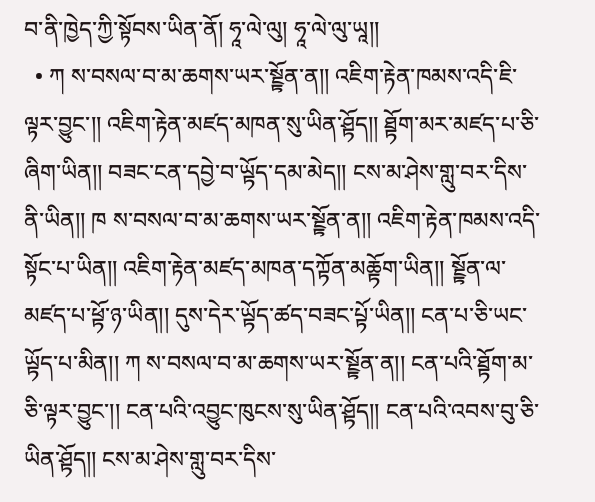བ་ནི་ཁྱེད་ཀྱི་སྟོབས་ཡིན་ནོ། ཧཱ་ལེ་ལུ། ཧཱ་ལེ་ལུ་ཡཱ།།
  • ཀ ས་བསལ་བ་མ་ཆགས་ཡར་སྔྟོན་ན།། འཇིག་རྟེན་ཁམས་འདི་ཇི་ལྟར་བྱུང་།། འཇིག་རྟེན་མཛད་མཁན་སུ་ཡིན་ཤྟོད།། ཐྟོག་མར་མཛད་པ་ཅི་ཞིག་ཡིན།། བཟང་ངན་དབྱེ་བ་ཡྟོད་དམ་མེད།། ངས་མ་ཤེས་གླུ་བར་དིས་ནི་ཡིན།། ཁ ས་བསལ་བ་མ་ཆགས་ཡར་སྔྟོན་ན།། འཇིག་རྟེན་ཁམས་འདི་སྟོང་པ་ཡིན།། འཇིག་རྟེན་མཛད་མཁན་དཀྟོན་མཆྟོག་ཡིན།། སྔྟོན་ལ་མཛད་པ་ཕྟོ་ཉ་ཡིན།། དུས་དེར་ཡྟོད་ཚད་བཟང་པྟོ་ཡིན།། ངན་པ་ཅི་ཡང་ཡྟོད་པ་མིན།། ཀ ས་བསལ་བ་མ་ཆགས་ཡར་སྔྟོན་ན།། ངན་པའི་ཐྟོག་མ་ཅི་ལྟར་བྱུང་།། ངན་པའི་འབྱུང་ཁུངས་སུ་ཡིན་ཤྟོད།། ངན་པའི་འབས་བུ་ཅི་ཡིན་ཤྟོད།། ངས་མ་ཤེས་གླུ་བར་དིས་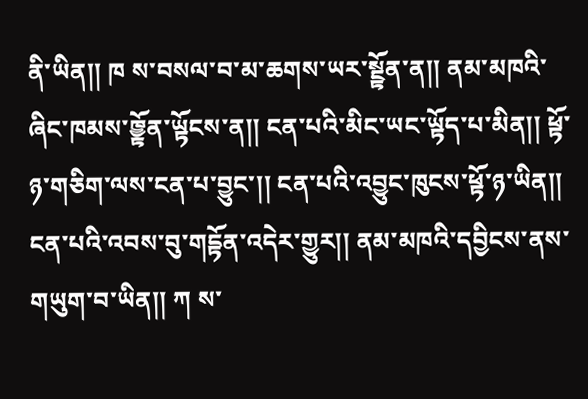ནི་ཡིན།། ཁ ས་བསལ་བ་མ་ཆགས་ཡར་སྔྟོན་ན།། ནམ་མཁའི་ཞིང་ཁམས་ཁྱྟོན་ཡྟོངས་ན།། ངན་པའི་མིང་ཡང་ཡྟོད་པ་མིན།། ཕྟོ་ཉ་གཅིག་ལས་ངན་པ་བྱུང་།། ངན་པའི་འབྱུང་ཁུངས་ཕྟོ་ཉ་ཡིན།། ངན་པའི་འབས་བུ་གདྟོན་འདེར་གྱུར།། ནམ་མཁའི་དབྱིངས་ནས་གཡུག་བ་ཡིན།། ཀ ས་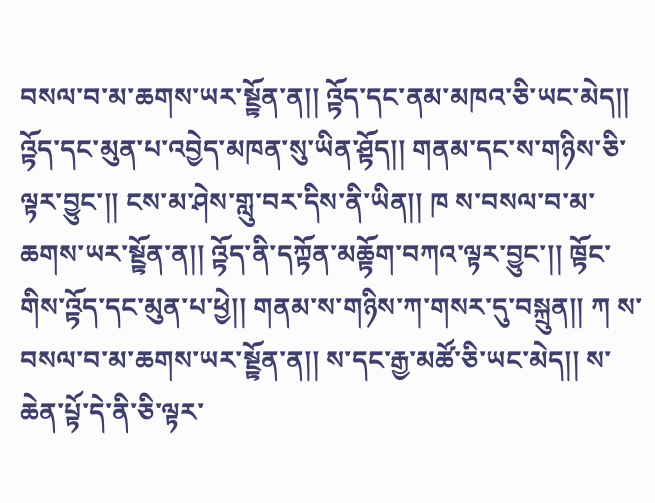བསལ་བ་མ་ཆགས་ཡར་སྔྟོན་ན།། འྟོད་དང་ནམ་མཁའ་ཅི་ཡང་མེད།། འྟོད་དང་མུན་པ་འབྱེད་མཁན་སུ་ཡིན་ཤྟོད།། གནམ་དང་ས་གཉིས་ཅི་ལྟར་བྱུང་།། ངས་མ་ཤེས་གླུ་བར་དིས་ནི་ཡིན།། ཁ ས་བསལ་བ་མ་ཆགས་ཡར་སྔྟོན་ན།། འྟོད་ནི་དཀྟོན་མཆྟོག་བཀའ་ལྟར་བྱུང་།། ཁྟོང་གིས་འྟོད་དང་མུན་པ་ཕྱེ།། གནམ་ས་གཉིས་ཀ་གསར་དུ་བསྐྲུན།། ཀ ས་བསལ་བ་མ་ཆགས་ཡར་སྔྟོན་ན།། ས་དང་རྒྱ་མཚོ་ཅི་ཡང་མེད།། ས་ཆེན་པྟོ་དེ་ནི་ཅི་ལྟར་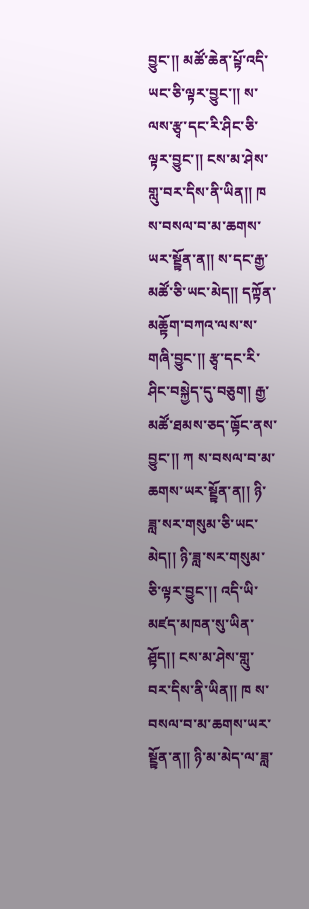བྱུང་།། མཚོ་ཆེན་པྟོ་འདི་ཡང་ཅི་ལྟར་བྱུང་།། ས་ལས་རྩྭ་དང་རི་ཤིང་ཅི་ལྟར་བྱུང་།། ངས་མ་ཤེས་གླུ་བར་དིས་ནི་ཡིན།། ཁ ས་བསལ་བ་མ་ཆགས་ཡར་སྔྟོན་ན།། ས་དང་རྒྱ་མཚོ་ཅི་ཡང་མེད།། དཀྟོན་མཆྟོག་བཀའ་ལས་ས་གཞི་བྱུང་།། རྩྭ་དང་རི་ཤིང་བསྐྱེད་དུ་བཅུག། རྒྱ་མཚོ་ཐམས་ཅད་ཁྟོང་ནས་བྱུང་།། ཀ ས་བསལ་བ་མ་ཆགས་ཡར་སྔྟོན་ན།། ཉི་ཟླ་སར་གསུམ་ཅི་ཡང་མེད།། ཉི་ཟླ་སར་གསུམ་ཅི་ལྟར་བྱུང་།། འདི་ཡི་མཛད་མཁན་སུ་ཡིན་ཤྟོད།། ངས་མ་ཤེས་གླུ་བར་དིས་ནི་ཡིན།། ཁ ས་བསལ་བ་མ་ཆགས་ཡར་སྔྟོན་ན།། ཉི་མ་མེད་ལ་ཟླ་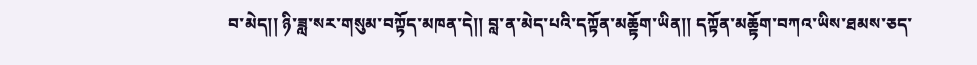བ་མེད།། ཉི་ཟླ་སར་གསུམ་བཀྟོད་མཁན་དེ།། བླ་ན་མེད་པའི་དཀྟོན་མཆྟོག་ཡིན།། དཀྟོན་མཆྟོག་བཀའ་ཡིས་ཐམས་ཅད་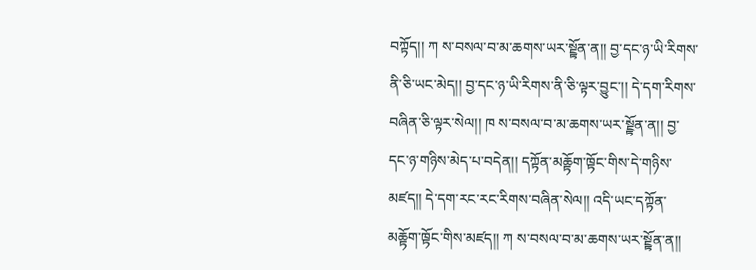བཀྟོད།། ཀ ས་བསལ་བ་མ་ཆགས་ཡར་སྔྟོན་ན།། བྱ་དང་ཉ་ཡི་རིགས་ནི་ཅི་ཡང་མེད།། བྱ་དང་ཉ་ཡི་རིགས་ནི་ཅི་ལྟར་བྱུང་།། དེ་དག་རིགས་བཞིན་ཅི་ལྟར་སེལ།། ཁ ས་བསལ་བ་མ་ཆགས་ཡར་སྔྟོན་ན།། བྱ་དང་ཉ་གཉིས་མེད་པ་བདེན།། དཀྟོན་མཆྟོག་ཁྟོང་གིས་དེ་གཉིས་མཛད།། དེ་དག་རང་རང་རིགས་བཞིན་སེལ།། འདི་ཡང་དཀྟོན་མཆྟོག་ཁྟོང་གིས་མཛད།། ཀ ས་བསལ་བ་མ་ཆགས་ཡར་སྔྟོན་ན།།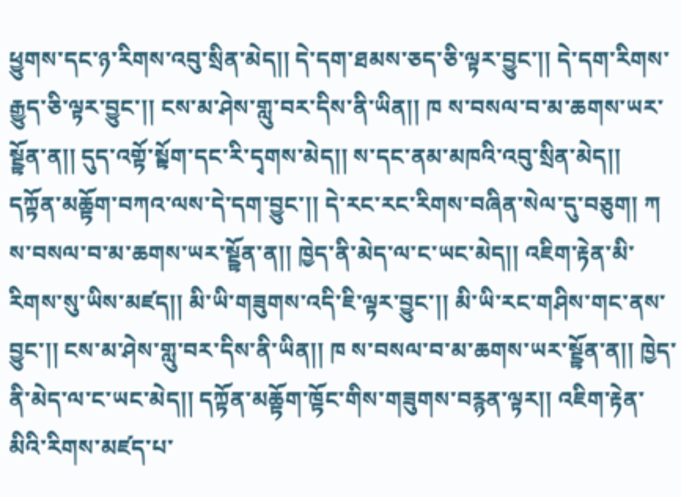ཕྱུགས་དང་ཉ་རིགས་འབུ་སྲིན་མེད།། དེ་དག་ཐམས་ཅད་ཅི་ལྟར་བྱུང་།། དེ་དག་རིགས་རྒྱུད་ཅི་ལྟར་བྱུང་།། ངས་མ་ཤེས་གླུ་བར་དིས་ནི་ཡིན།། ཁ ས་བསལ་བ་མ་ཆགས་ཡར་སྔྟོན་ན།། དུད་འགྟོ་སྲྟོག་དང་རི་དྭགས་མེད།། ས་དང་ནམ་མཁའི་འབུ་སྲིན་མེད།། དཀྟོན་མཆྟོག་བཀའ་ལས་དེ་དག་བྱུང་།། དེ་རང་རང་རིགས་བཞིན་སེལ་དུ་བཅུག། ཀ ས་བསལ་བ་མ་ཆགས་ཡར་སྔྟོན་ན།། ཁྱེད་ནི་མེད་ལ་ང་ཡང་མེད།། འཇིག་རྟེན་མི་རིགས་སུ་ཡིས་མཛད།། མི་ཡི་གཟུགས་འདི་ཇི་ལྟར་བྱུང་།། མི་ཡི་རང་གཤིས་གང་ནས་བྱུང་།། ངས་མ་ཤེས་གླུ་བར་དིས་ནི་ཡིན།། ཁ ས་བསལ་བ་མ་ཆགས་ཡར་སྔྟོན་ན།། ཁྱེད་ནི་མེད་ལ་ང་ཡང་མེད།། དཀྟོན་མཆྟོག་ཁྟོང་གིས་གཟུགས་བརྙན་ལྟར།། འཇིག་རྟེན་མིའི་རིགས་མཛད་པ་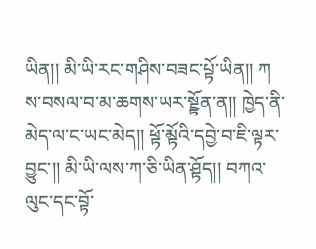ཡིན།། མི་ཡི་རང་གཤིས་བཟང་པྟོ་ཡིན།། ཀ ས་བསལ་བ་མ་ཆགས་ཡར་སྔྟོན་ན།། ཁྱེད་ནི་མེད་ལ་ང་ཡང་མེད།། ཕྟོ་མྟོའི་དབྱེ་བ་ཇི་ལྟར་བྱུང་།། མི་ཡི་ལས་ཀ་ཅི་ཡིན་ཤྟོད།། བཀའ་ལུང་དང་བྟོ་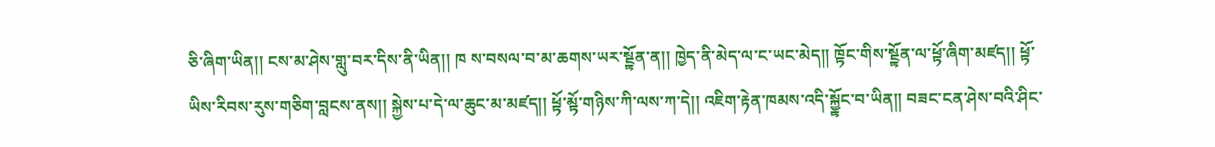ཅི་ཞིག་ཡིན།། ངས་མ་ཤེས་གླུ་བར་དིས་ནི་ཡིན།། ཁ ས་བསལ་བ་མ་ཆགས་ཡར་སྔྟོན་ན།། ཁྱེད་ནི་མེད་ལ་ང་ཡང་མེད།། ཁྟོང་གིས་སྔྟོན་ལ་ཕྟོ་ཞིག་མཛད།། ཕྟོ་ཡིས་རིབས་རུས་གཅིག་བླངས་ནས།། སྐྱེས་པ་དེ་ལ་ཆུང་མ་མཛད།། ཕྟོ་མྟོ་གཉིས་ཀི་ལས་ཀ་དེ།། འཇིག་རྟེན་ཁམས་འདི་སྐྱྟོང་བ་ཡིན།། བཟང་ངན་ཤེས་བའི་ཤིང་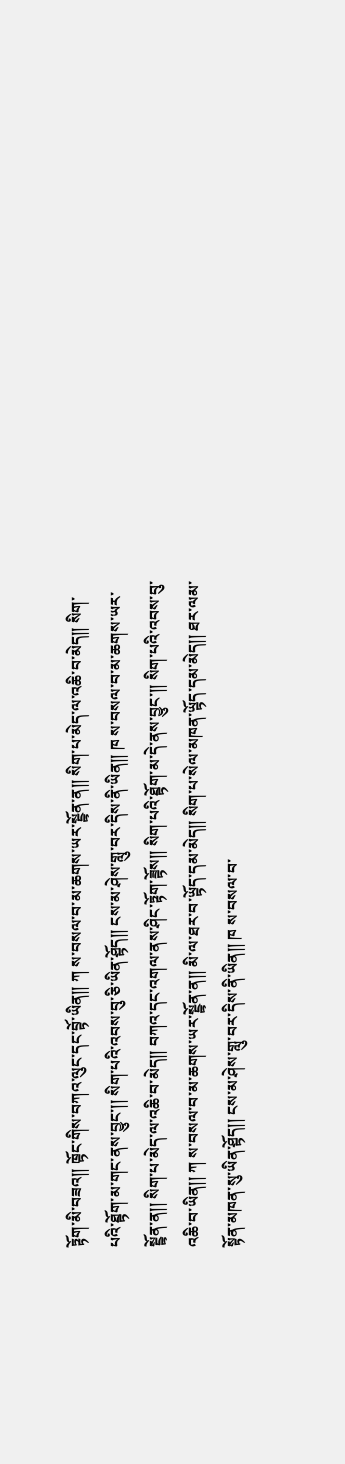ཏྟོག་མི་བཟའ།། ཁྟོང་གིས་བཀའ་ལུང་དང་བྟོ་ཡིན།། ཀ ས་བསལ་བ་མ་ཆགས་ཡར་སྔྟོན་ན།། སིག་པ་མེད་ལ་འཆི་བ་མེད།། སིག་པའི་ཐྟོག་མ་གང་ནས་བྱུང་།། སིག་པའི་འབས་བུ་ཅི་ཡིན་ཤྟོད།། ངས་མ་ཤེས་གླུ་བར་དིས་ནི་ཡིན།། ཁ ས་བསལ་བ་མ་ཆགས་ཡར་སྔྟོན་ན།། སིག་པ་མེད་ལ་འཆི་བ་མེད།། བཀའ་དང་འགལ་ནས་ཤིང་ཏྟོག་ཟྟོས།། སིག་པའི་ཐྟོག་མ་དེ་ནས་བྱུང་།། སིག་པའི་འབས་བུ་འཆི་བ་ཡིན།། ཀ ས་བསལ་བ་མ་ཆགས་ཡར་སྔྟོན་ན།། མི་ལ་ཐར་བ་ཡྟོད་དམ་མེད།། སིག་པ་སེལ་མཁན་ཡྟོད་དམ་མེད།། ཐར་ལམ་སྟོན་མཁན་སུ་ཡིན་ཤྟོད།། ངས་མ་ཤེས་གླུ་བར་དིས་ནི་ཡིན།། ཁ ས་བསལ་བ་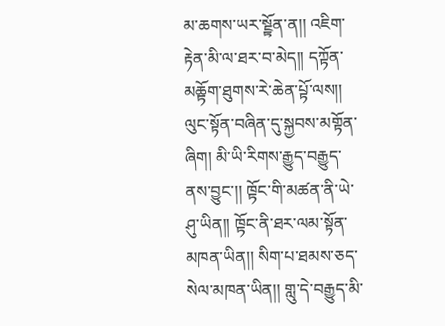མ་ཆགས་ཡར་སྔྟོན་ན།། འཇིག་རྟེན་མི་ལ་ཐར་བ་མེད།། དཀྟོན་མཆྟོག་ཐུགས་རེ་ཆེན་པྟོ་ལས།། ལུང་སྟོན་བཞིན་དུ་སྐྱབས་མགྟོན་ཞིག། མི་ཡི་རིགས་རྒྱུད་བརྒྱུད་ནས་བྱུང་།། ཁྟོང་གི་མཚན་ནི་ཡེ་ཤུ་ཡིན།། ཁྟོང་ནི་ཐར་ལམ་སྟོན་མཁན་ཡིན།། སིག་པ་ཐམས་ཅད་སེལ་མཁན་ཡིན།། གླུ་དེ་བརྒྱུད་མི་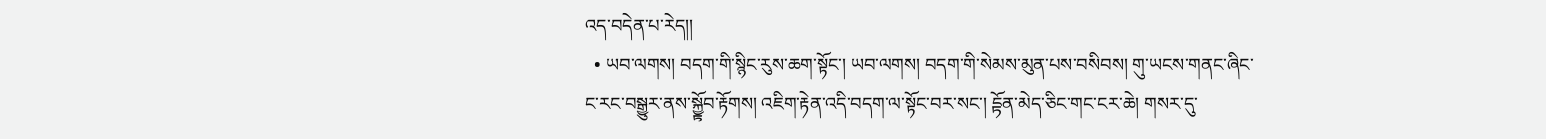འད་བདེན་པ་རེད།།
  • ཡབ་ལགས། བདག་གི་སྙིང་རུས་ཆག་སྟོང་། ཡབ་ལགས། བདག་གི་སེམས་མུན་པས་བསིབས། གུ་ཡངས་གནང་ཞིང་ང་རང་བསྒྱུར་ནས་སྐྱྟོབ་རྟོགས། འཇིག་རྟེན་འདི་བདག་ལ་སྟོང་བར་སང་། དྟོན་མེད་ཅིང་གང་ངར་ཆེ། གསར་དུ་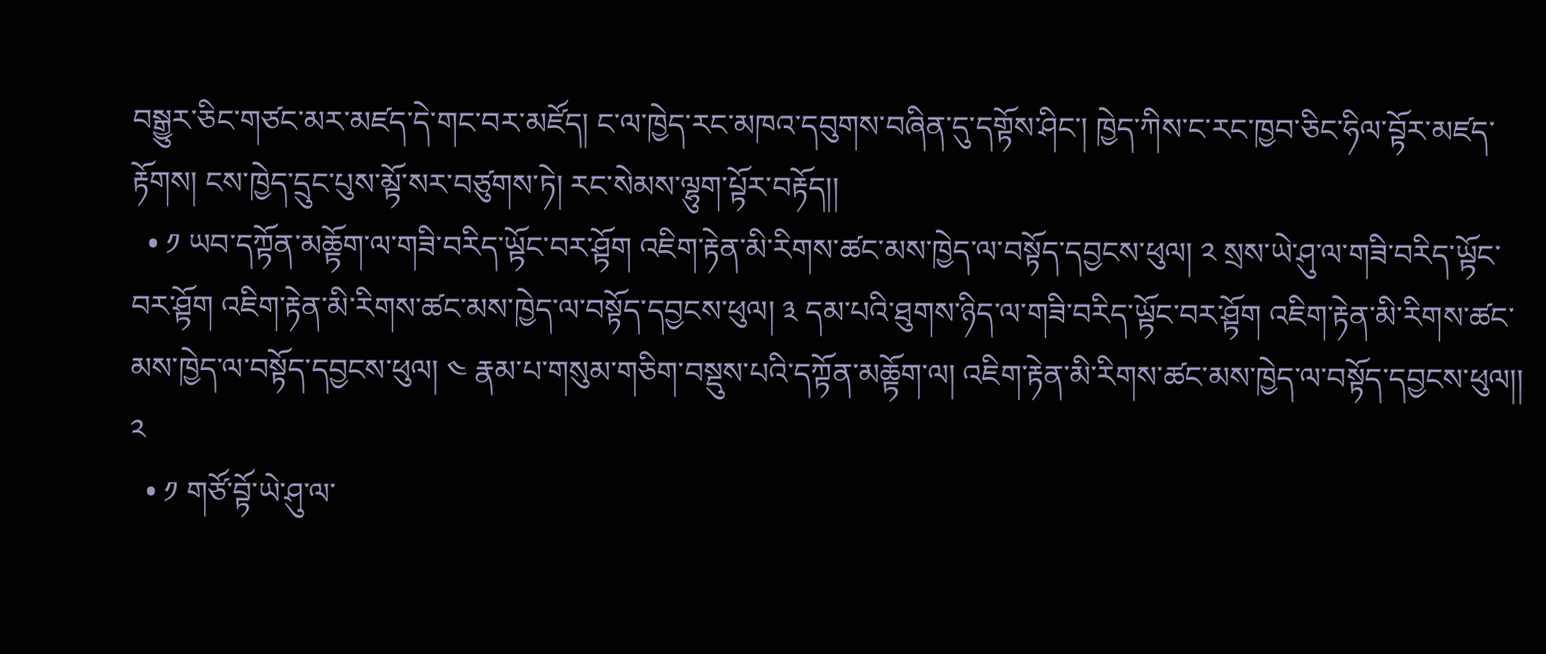བསྒྱུར་ཅིང་གཙང་མར་མཛད་དེ་གང་བར་མཛོད། ང་ལ་ཁྱེད་རང་མཁའ་དབུགས་བཞིན་དུ་དགྟོས་ཤིང་། ཁྱེད་ཀིས་ང་རང་ཁྱབ་ཅིང་ཧིལ་བྟོར་མཛད་རྟོགས། ངས་ཁྱེད་དྲུང་པུས་མྟོ་སར་བཙུགས་ཏེ། རང་སེམས་ལྷུག་པྟོར་བརྟོད།།
  • ༡ ཡབ་དཀྟོན་མཆྟོག་ལ་གཟི་བརིད་ཡྟོང་བར་ཤྟོག འཇིག་རྟེན་མི་རིགས་ཚང་མས་ཁྱེད་ལ་བསྟོད་དབྱངས་ཕུལ། ༢ སྲས་ཡེ་ཤུ་ལ་གཟི་བརིད་ཡྟོང་བར་ཤྟོག འཇིག་རྟེན་མི་རིགས་ཚང་མས་ཁྱེད་ལ་བསྟོད་དབྱངས་ཕུལ། ༣ དམ་པའི་ཐུགས་ཉིད་ལ་གཟི་བརིད་ཡྟོང་བར་ཤྟོག འཇིག་རྟེན་མི་རིགས་ཚང་མས་ཁྱེད་ལ་བསྟོད་དབྱངས་ཕུལ། ༤ རྣམ་པ་གསུམ་གཅིག་བསྡུས་པའི་དཀྟོན་མཆྟོག་ལ། འཇིག་རྟེན་མི་རིགས་ཚང་མས་ཁྱེད་ལ་བསྟོད་དབྱངས་ཕུལ།། ༢
  • ༡ གཙོ་བྟོ་ཡེ་ཤུ་ལ་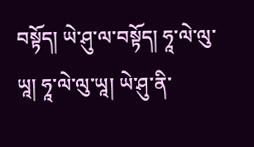བསྟོད། ཡེ་ཤུ་ལ་བསྟོད། ཧཱ་ལེ་ལུ་ཡཱ། ཧཱ་ལེ་ལུ་ཡཱ། ཡེ་ཤུ་ནི་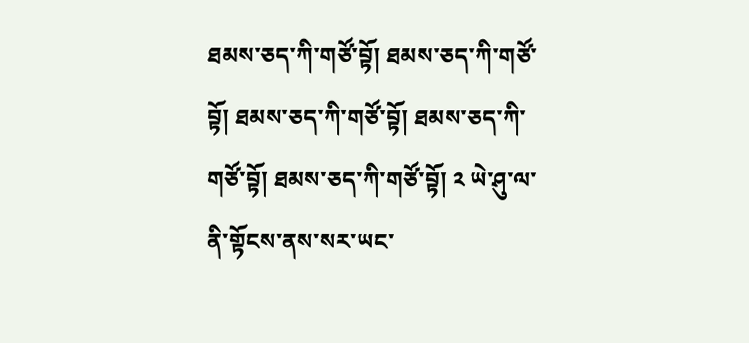ཐམས་ཅད་ཀི་གཙོ་བྟོ། ཐམས་ཅད་ཀི་གཙོ་བྟོ། ཐམས་ཅད་ཀི་གཙོ་བྟོ། ཐམས་ཅད་ཀི་གཙོ་བྟོ། ཐམས་ཅད་ཀི་གཙོ་བྟོ། ༢ ཡེ་ཤུ་ལ་ནི་གྟོངས་ནས་སར་ཡང་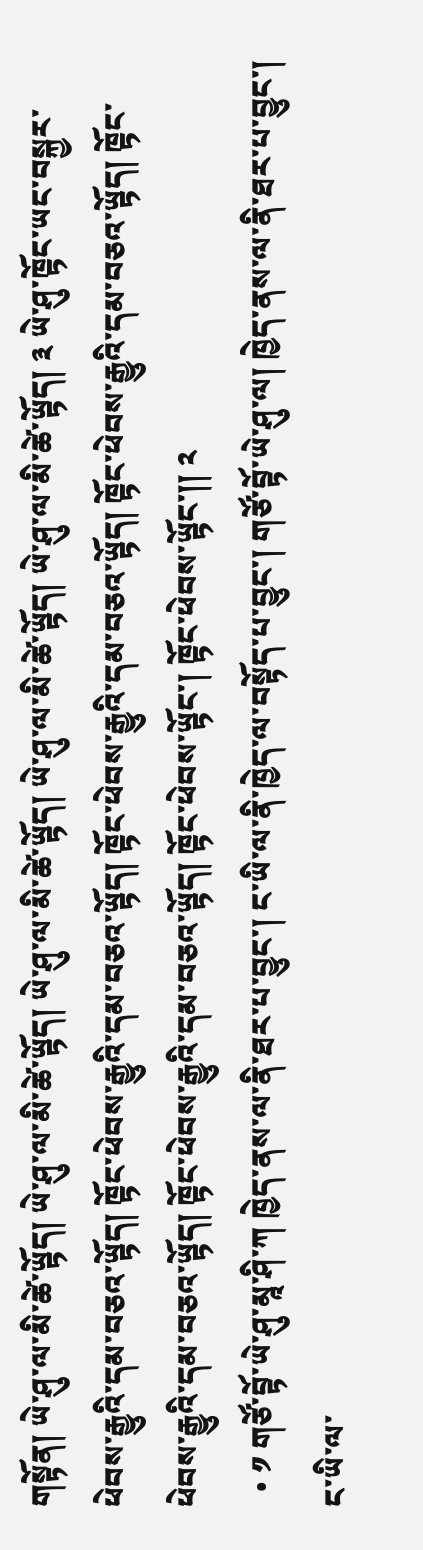གསྟོན། ཡེ་ཤུ་ལ་མི་ཚེ་ཡྟོད། ཡེ་ཤུ་ལ་མི་ཚེ་ཡྟོད། ཡེ་ཤུ་ལ་མི་ཚེ་ཡྟོད། ཡེ་ཤུ་ལ་མི་ཚེ་ཡྟོད། ཡེ་ཤུ་ལ་མི་ཚེ་ཡྟོད། ༣ ཡེ་ཤུ་ཁྟོང་ཡང་བསྐྱར་ཕེབས་རྒྱུའི་དམ་བཅའ་ཡྟོད། ཁྟོང་ཕེབས་རྒྱུའི་དམ་བཅའ་ཡྟོད། ཁྟོང་ཕེབས་རྒྱུའི་དམ་བཅའ་ཡྟོད། ཁྟོང་ཕེབས་རྒྱུའི་དམ་བཅའ་ཡྟོད། ཁྟོང་ཕེབས་རྒྱུའི་དམ་བཅའ་ཡྟོད། ཁྟོང་ཕེབས་རྒྱུའི་དམ་བཅའ་ཡྟོད། ཁྟོང་ཕེབས་ཡྟོང་། ཁྟོང་ཕེབས་ཡྟོང་།། ༢
  • ༡ གཙོ་བྟོ་ཡེ་ཤུ་མཱ་ཤི་ཀ ཁྱེད་ནས་ལ་ནི་ཐར་པ་བྱུང་། ང་ཡི་ལ་ནི་ཁྱེད་ལ་བསྟོད་པ་བྱུང་། གཙོ་བྟོ་ཡེ་ཤུ་ལ། ཁྱེད་ནས་ལ་ནི་ཐར་པ་བྱུང་། ང་ཡི་ལ་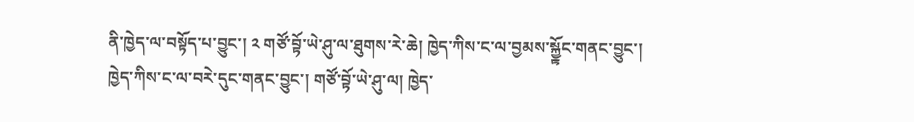ནི་ཁྱེད་ལ་བསྟོད་པ་བྱུང་། ༢ གཙོ་བྟོ་ཡེ་ཤུ་ལ་ཐུགས་རེ་ཆེ། ཁྱེད་ཀིས་ང་ལ་བྱམས་སྐྱྟོང་གནང་བྱུང་། ཁྱེད་ཀིས་ང་ལ་བརེ་དུང་གནང་བྱུང་། གཙོ་བྟོ་ཡེ་ཤུ་ལ། ཁྱེད་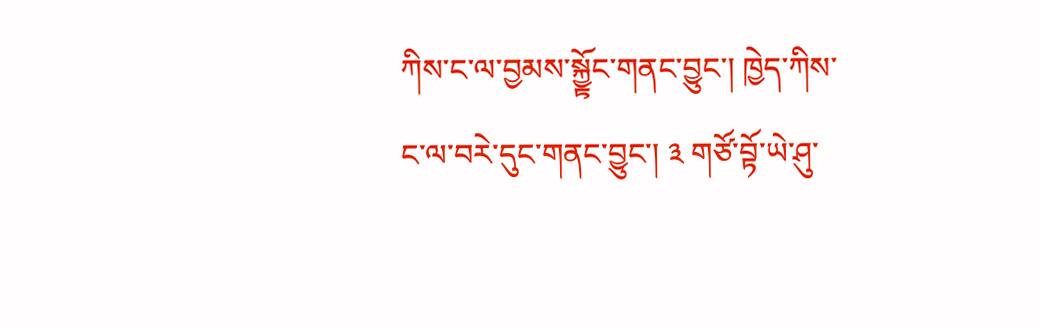ཀིས་ང་ལ་བྱམས་སྐྱྟོང་གནང་བྱུང་། ཁྱེད་ཀིས་ང་ལ་བརེ་དུང་གནང་བྱུང་། ༣ གཙོ་བྟོ་ཡེ་ཤུ་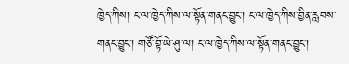ཁྱེད་ཀིས། ང་ལ་ཁྱེད་ཀིས་ལ་སྟོན་གནང་བྱུང་། ང་ལ་ཁྱེད་ཀིས་བྱིན་རླབས་གནང་བྱུང་། གཙོ་བྟོ་ཡེ་ཤུ་ལ། ང་ལ་ཁྱེད་ཀིས་ལ་སྟོན་གནང་བྱུང་།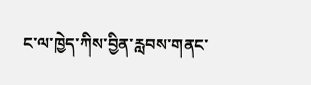ང་ལ་ཁྱེད་ཀིས་བྱིན་རླབས་གནང་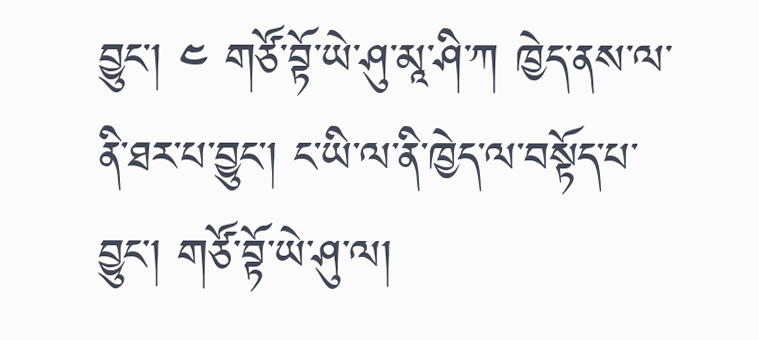བྱུང་། ༤ གཙོ་བྟོ་ཡེ་ཤུ་མཱ་ཤི་ཀ ཁྱེད་ནས་ལ་ནི་ཐར་པ་བྱུང་། ང་ཡི་ལ་ནི་ཁྱེད་ལ་བསྟོད་པ་བྱུང་། གཙོ་བྟོ་ཡེ་ཤུ་ལ།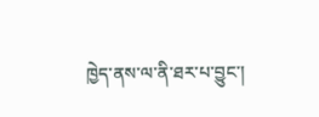ཁྱེད་ནས་ལ་ནི་ཐར་པ་བྱུང་།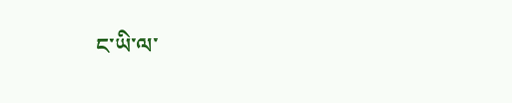ང་ཡི་ལ་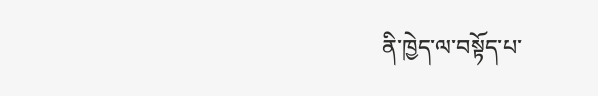ནི་ཁྱེད་ལ་བསྟོད་པ་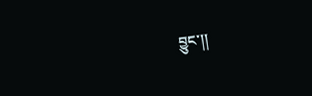བྱུང་།།